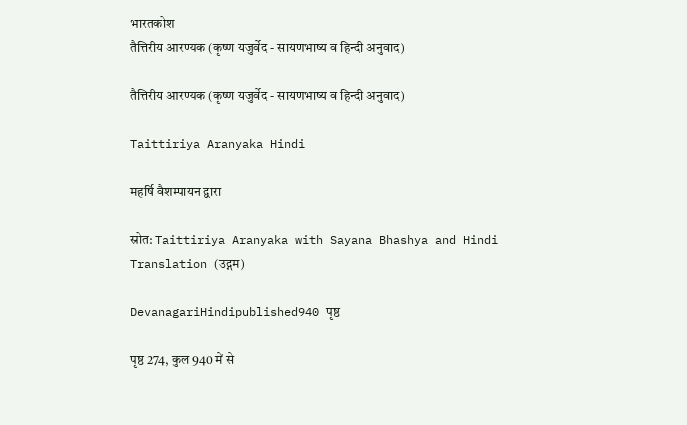भारतकोश
तैत्तिरीय आरण्यक (कृष्ण यजुर्वेद - सायणभाष्य व हिन्दी अनुवाद)

तैत्तिरीय आरण्यक (कृष्ण यजुर्वेद - सायणभाष्य व हिन्दी अनुवाद)

Taittiriya Aranyaka Hindi

महर्षि वैशम्पायन द्वारा

स्रोत: Taittiriya Aranyaka with Sayana Bhashya and Hindi Translation (उद्गम)

DevanagariHindipublished940 पृष्ठ

पृष्ठ 274, कुल 940 में से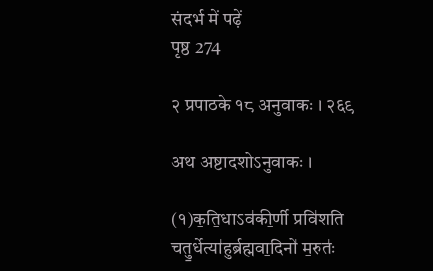संदर्भ में पढ़ें
पृष्ठ 274

२ प्रपाठके १८ अनुवाकः । २६९

अथ अष्टादशोऽनुवाकः ।

(१)क॒ति॒धाऽव॑की॒र्णी प्रवि॑शति चतु॒र्धेत्या॑हुर्ब्रह्मवा॒दिनो॑ म॒रुतः॑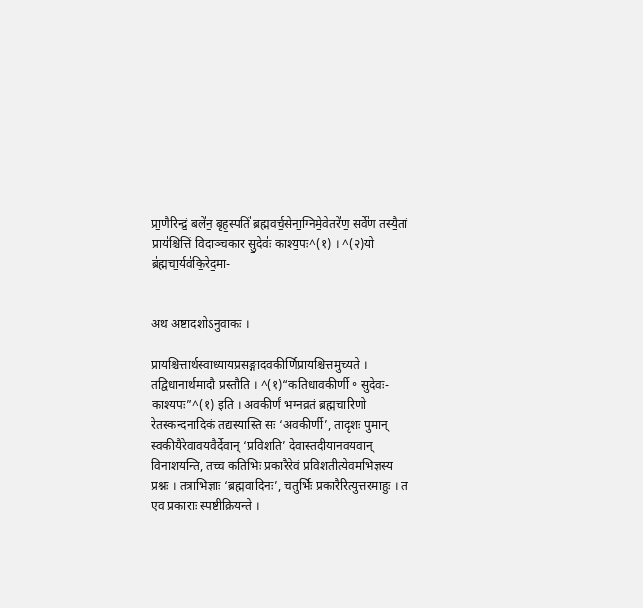प्रा॒णैरिन्द्रं॒ बले॑न॒ बृह॒स्पतिं॑ ब्रह्मवर्च॒सेना॒ग्निमे॒वेतरे॑ण॒ सर्वे॑ण तस्यै॒तां प्राय॑श्चित्तिं विदाञ्चकार सु॒देवः॑ काश्य॒पः^(१) । ^(२)यो ब्र॑ह्मचा॒र्यव॑कि॒रेद॒मा-


अथ अष्टादशोऽनुवाकः ।

प्रायश्चित्तार्थस्वाध्यायप्रसङ्गादवकीर्णिप्रायश्चित्तमुच्यते । तद्विधानार्थमादौ प्रस्तौति । ^(१)“कतिधावकीर्णी ॰ सुदेवः-काश्यपः”^(१) इति । अवकीर्णं भग्नव्रतं ब्रह्मचारिणो रेतस्कन्दनादिकं तद्यस्यास्ति सः ‘अवकीर्णी’, तादृशः पुमान् स्वकीयैरेवावयवैर्देवान् ‘प्रविशति’ देवास्तदीयानवयवान् विनाशयन्ति, तच्च कतिभिः प्रकारैरेवं प्रविशतीत्येवमभिज्ञस्य प्रश्नः । तत्राभिज्ञाः ‘ब्रह्मवादिनः’, चतुर्भिः प्रकारैरित्युत्तरमाहुः । त एव प्रकाराः स्पष्टीक्रियन्ते ।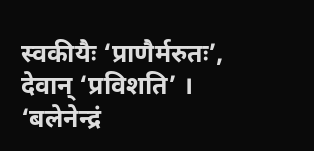स्वकीयैः ‘प्राणैर्मरुतः’, देवान् ‘प्रविशति’ । ‘बलेनेन्द्रं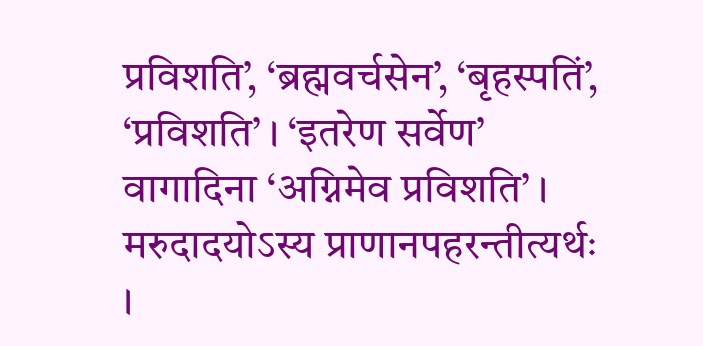प्रविशति’, ‘ब्रह्मवर्चसेन’, ‘बृहस्पतिं’, ‘प्रविशति’ । ‘इतरेण सर्वेण’ वागादिना ‘अग्निमेव प्रविशति’ । मरुदादयोऽस्य प्राणानपहरन्तीत्यर्थः ।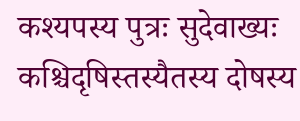कश्यपस्य पुत्रः सुदेवाख्यः कश्चिदृषिस्तस्यैतस्य दोषस्य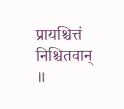प्रायश्चित्तं निश्चितवान् ॥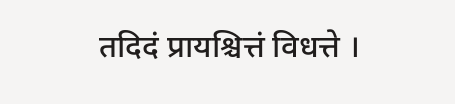तदिदं प्रायश्चित्तं विधत्ते ।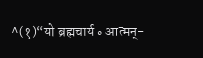^(१)“यो ब्रह्मचार्य ॰ आत्मन्-